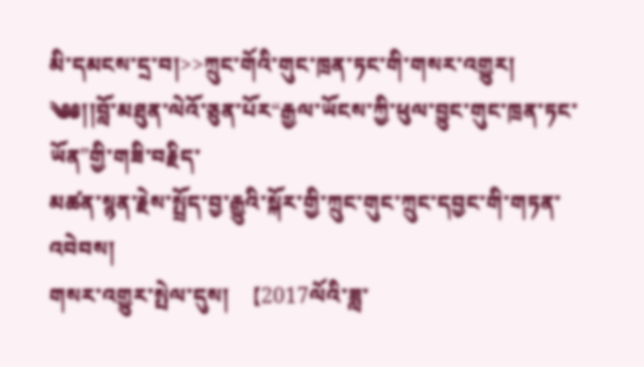མི་དམངས་དྲ་བ།>>ཀྲུང་གོའི་གུང་ཁྲན་ཏང་གི་གསར་འགྱུར།
༄༅།།བློ་མཐུན་ལེའོ་ཅུན་པོར“རྒྱལ་ཡོངས་ཀྱི་ཕུལ་བྱུང་གུང་ཁྲན་ཏང་ཡོན”གྱི་གཟི་བརྗིད་
མཚན་སྙན་རྗེས་སྤྲོད་བྱ་རྒྱུའི་སྐོར་གྱི་ཀྲུང་གུང་ཀྲུང་དབྱང་གི་གཏན་འབེབས།
གསར་འགྱུར་སྤེལ་དུས།  【2017ལོའི་ཟླ་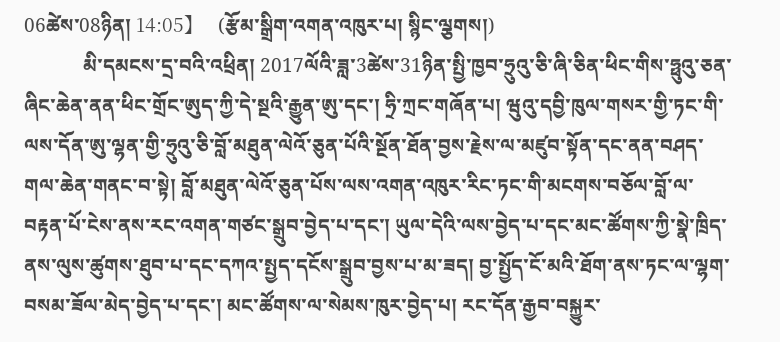06ཚེས་08ཉིན། 14:05】   (རྩོམ་སྒྲིག་འགན་འཁུར་པ། སྙིང་ལྕགས།)
            མི་དམངས་དྲ་བའི་འཕྲིན། 2017ལོའི་ཟླ་3ཚེས་31ཉིན་སྤྱི་ཁྱབ་ཧྲུའུ་ཅི་ཞི་ཅིན་ཕིང་གིས་ཧྥུའུ་ཅན་ཞིང་ཆེན་ནན་ཕིང་གྲོང་ཨུད་ཀྱི་དེ་སྔའི་རྒྱུན་ཨུ་དང་། ཧྲི་ཀྲང་གཞོན་པ། ཝུའུ་དབྱི་ཁུལ་གསར་གྱི་ཏང་གི་ལས་དོན་ཨུ་ལྷན་གྱི་ཧྲུའུ་ཅི་བློ་མཐུན་ལེའོ་ཅུན་པོའི་སྔོན་ཐོན་བྱས་རྗེས་ལ་མཛུབ་སྟོན་དང་ནན་བཤད་གལ་ཆེན་གནང་བ་སྟེ། བློ་མཐུན་ལེའོ་ཅུན་པོས་ལས་འགན་འཁུར་རིང་ཏང་གི་མངགས་བཅོལ་བློ་ལ་བརྟན་པོ་ངེས་ནས་རང་འགན་གཙང་སྒྲུབ་བྱེད་པ་དང་། ཡུལ་དེའི་ལས་བྱེད་པ་དང་མང་ཚོགས་ཀྱི་སྣེ་ཁྲིད་ནས་ལུས་ཚུགས་ཐུབ་པ་དང་དཀའ་སྤྱད་དངོས་སྒྲུབ་བྱས་པ་མ་ཟད། བྱ་སྤྱོད་ངོ་མའི་ཐོག་ནས་ཏང་ལ་ལྷག་བསམ་ཟོལ་མེད་བྱེད་པ་དང་། མང་ཚོགས་ལ་སེམས་ཁུར་བྱེད་པ། རང་དོན་རྒྱབ་བསྐྱུར་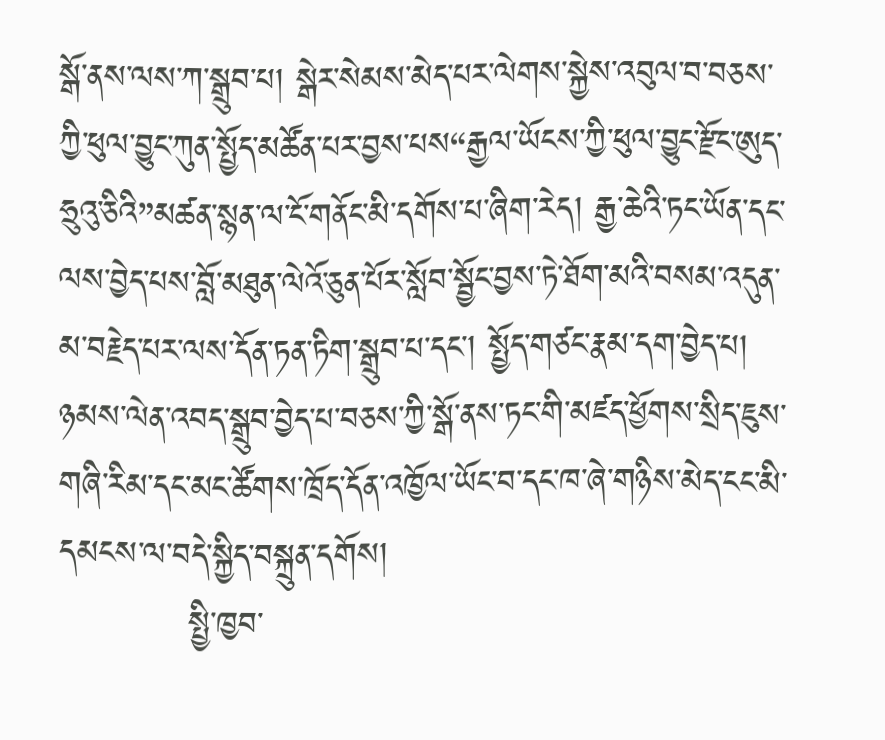སྒོ་ནས་ལས་ཀ་སྒྲུབ་པ། སྒེར་སེམས་མེད་པར་ལེགས་སྐྱེས་འབུལ་བ་བཅས་ཀྱི་ཕུལ་བྱུང་ཀུན་སྤྱོད་མཚོན་པར་བྱས་པས“རྒྱལ་ཡོངས་ཀྱི་ཕུལ་བྱུང་རྫོང་ཨུད་ཧྲུའུ་ཅིའི”མཚན་སྙན་ལ་ངོ་གནོང་མི་དགོས་པ་ཞིག་རེད། རྒྱ་ཆེའི་ཏང་ཡོན་དང་ལས་བྱེད་པས་བློ་མཐུན་ལེའོ་ཅུན་པོར་སློབ་སྦྱོང་བྱས་ཏེ་ཐོག་མའི་བསམ་འདུན་མ་བརྗེད་པར་ལས་དོན་ཏན་ཏིག་སྒྲུབ་པ་དང་། སྤྱོད་གཙང་རྣམ་དག་བྱེད་པ། ཉམས་ལེན་འབད་སྒྲུབ་བྱེད་པ་བཅས་ཀྱི་སྒོ་ནས་ཏང་གི་མཛད་ཕྱོགས་སྲིད་ཇུས་གཞི་རིམ་དང་མང་ཚོགས་ཁྲོད་དོན་འཁྱོལ་ཡོང་བ་དང་ཁ་ཞེ་གཉིས་མེད་ངང་མི་དམངས་ལ་བདེ་སྐྱིད་བསྐྲུན་དགོས།
           སྤྱི་ཁྱབ་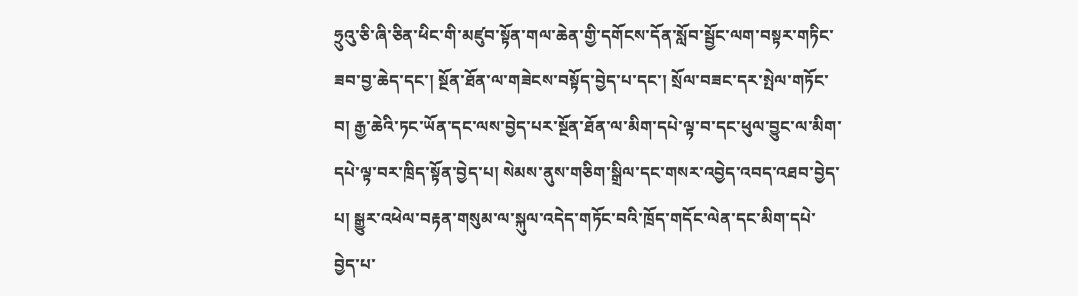ཧྲུའུ་ཅི་ཞི་ཅིན་ཕིང་གི་མཛུབ་སྟོན་གལ་ཆེན་གྱི་དགོངས་དོན་སློབ་སྦྱོང་ལག་བསྟར་གཏིང་ཟབ་བྱ་ཆེད་དང་། སྔོན་ཐོན་ལ་གཟེངས་བསྟོད་བྱེད་པ་དང་། སྲོལ་བཟང་དར་སྤེལ་གཏོང་བ། རྒྱ་ཆེའི་ཏང་ཡོན་དང་ལས་བྱེད་པར་སྔོན་ཐོན་ལ་མིག་དཔེ་ལྟ་བ་དང་ཕུལ་བྱུང་ལ་མིག་དཔེ་ལྟ་བར་ཁྲིད་སྟོན་བྱེད་པ། སེམས་ནུས་གཅིག་སྒྲིལ་དང་གསར་འབྱེད་འབད་འཐབ་བྱེད་པ། སྒྱུར་འཕེལ་བརྟན་གསུམ་ལ་སྐུལ་འདེད་གཏོང་བའི་ཁྲོད་གདོང་ལེན་དང་མིག་དཔེ་བྱེད་པ་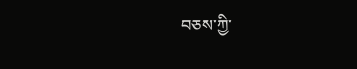བཅས་ཀྱི་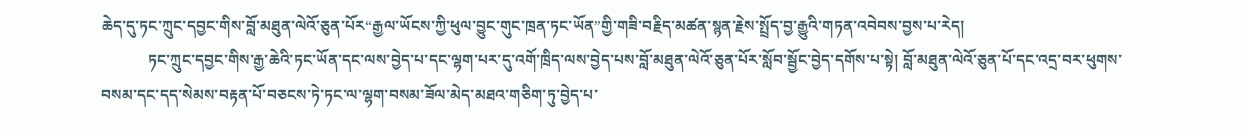ཆེད་དུ་ཏང་ཀྲུང་དབྱང་གིས་བློ་མཐུན་ལེའོ་ཅུན་པོར“རྒྱལ་ཡོངས་ཀྱི་ཕུལ་བྱུང་གུང་ཁྲན་ཏང་ཡོན”གྱི་གཟི་བརྗིད་མཚན་སྙན་རྗེས་སྤྲོད་བྱ་རྒྱུའི་གཏན་འབེབས་བྱས་པ་རེད།
            ཏང་ཀྲུང་དབྱང་གིས་རྒྱ་ཆེའི་ཏང་ཡོན་དང་ལས་བྱེད་པ་དང་ལྷག་པར་དུ་འགོ་ཁྲིད་ལས་བྱེད་པས་བློ་མཐུན་ལེའོ་ཅུན་པོར་སློབ་སྦྱོང་བྱེད་དགོས་པ་སྟེ། བློ་མཐུན་ལེའོ་ཅུན་པོ་དང་འདྲ་བར་ཕུགས་བསམ་དང་དད་སེམས་བརྟན་པོ་བཅངས་ཏེ་ཏང་ལ་ལྷག་བསམ་ཟོལ་མེད་མཐའ་གཅིག་ཏུ་བྱེད་པ་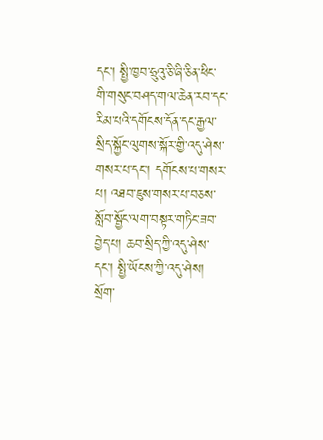དང་། སྤྱི་ཁྱབ་ཧྲུའུ་ཅི་ཞི་ཅིན་ཕིང་གི་གསུང་བཤད་གལ་ཆེན་རབ་དང་རིམ་པའི་དགོངས་དོན་དང་རྒྱལ་སྲིད་སྐྱོང་ལུགས་སྐོར་གྱི་འདུ་ཤེས་གསར་པ་དང་། དགོངས་པ་གསར་པ། འཐབ་ཇུས་གསར་པ་བཅས་སློབ་སྦྱོང་ལག་བསྟར་གཏིང་ཟབ་བྱེད་པ། ཆབ་སྲིད་ཀྱི་འདུ་ཤེས་དང་། སྤྱི་ཡོངས་ཀྱི་འདུ་ཤེས། སྲོག་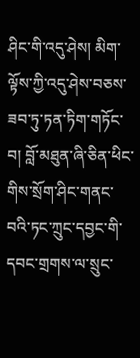ཤིང་གི་འདུ་ཤེས། མིག་ལྟོས་ཀྱི་འདུ་ཤེས་བཅས་ཟབ་ཏུ་ཏན་ཏིག་གཏོང་བ། བློ་མཐུན་ཞི་ཅིན་ཕིང་གིས་སྲོག་ཤིང་གནང་བའི་ཏང་ཀྲུང་དབྱང་གི་དབང་གྲགས་ལ་སྲུང་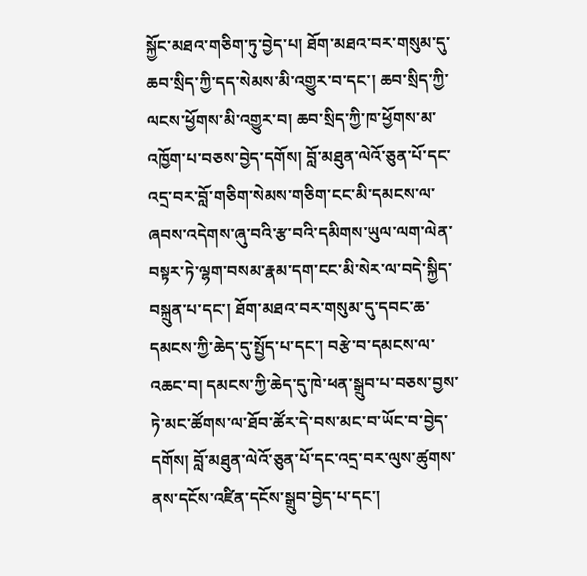སྐྱོང་མཐའ་གཅིག་ཏུ་བྱེད་པ། ཐོག་མཐའ་བར་གསུམ་དུ་ཆབ་སྲིད་ཀྱི་དད་སེམས་མི་འགྱུར་བ་དང་། ཆབ་སྲིད་ཀྱི་ལངས་ཕྱོགས་མི་འགྱུར་བ། ཆབ་སྲིད་ཀྱི་ཁ་ཕྱོགས་མ་འཁྱོག་པ་བཅས་བྱེད་དགོས། བློ་མཐུན་ལེའོ་ཅུན་པོ་དང་འདྲ་བར་བློ་གཅིག་སེམས་གཅིག་ངང་མི་དམངས་ལ་ཞབས་འདེགས་ཞུ་བའི་རྩ་བའི་དམིགས་ཡུལ་ལག་ལེན་བསྟར་ཏེ་ལྷག་བསམ་རྣམ་དག་ངང་མི་སེར་ལ་བདེ་སྐྱིད་བསྐྲུན་པ་དང་། ཐོག་མཐའ་བར་གསུམ་དུ་དབང་ཆ་དམངས་ཀྱི་ཆེད་དུ་སྤྱོད་པ་དང་། བརྩེ་བ་དམངས་ལ་འཆང་བ། དམངས་ཀྱི་ཆེད་དུ་ཁེ་ཕན་སྒྲུབ་པ་བཅས་བྱས་ཏེ་མང་ཚོགས་ལ་ཐོབ་ཚོར་དེ་བས་མང་བ་ཡོང་བ་བྱེད་དགོས། བློ་མཐུན་ལེའོ་ཅུན་པོ་དང་འདྲ་བར་ལུས་ཚུགས་ནས་དངོས་འཛིན་དངོས་སྒྲུབ་བྱེད་པ་དང་།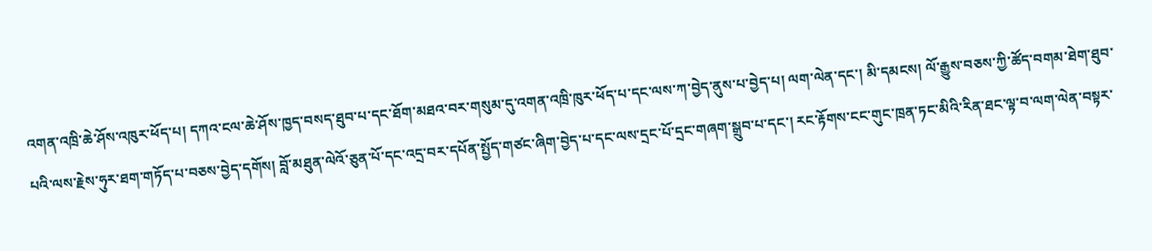འགན་འཁྲི་ཆེ་ཤོས་འཁུར་ཕོད་པ། དཀའ་ངལ་ཆེ་ཤོས་ཁྱད་བསད་ཐུབ་པ་དང་ཐོག་མཐའ་བར་གསུམ་དུ་འགན་འཁྲི་ཁུར་ཕོད་པ་དང་ལས་ཀ་བྱེད་ནུས་པ་བྱེད་པ། ལག་ལེན་དང་། མི་དམངས། ལོ་རྒྱུས་བཅས་ཀྱི་ཚོད་བགམ་ཐེག་ཐུབ་པའི་ལས་རྗེས་ཧུར་ཐག་གཏོད་པ་བཅས་བྱེད་དགོས། བློ་མཐུན་ལེའོ་ཅུན་པོ་དང་འདྲ་བར་དཔོན་སྤྱོད་གཙང་ཞིག་བྱེད་པ་དང་ལས་དྲང་པོ་དྲང་གཞག་སྒྲུབ་པ་དང་། རང་རྟོགས་ངང་གུང་ཁྲན་ཏང་མིའི་རིན་ཐང་ལྟ་བ་ལག་ལེན་བསྟར་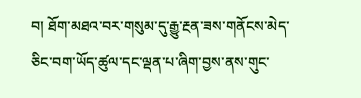བ། ཐོག་མཐའ་བར་གསུམ་དུ་རྒྱུ་རྔན་ཟས་གནོངས་མེད་ཅིང་བག་ཡོད་ཚུལ་དང་ལྡན་པ་ཞིག་བྱས་ནས་གུང་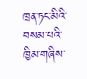ཁྲན་ཏང་མིའི་བསམ་པའི་ཁྱིམ་གཞིས་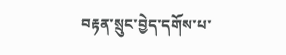བརྟན་སྲུང་བྱེད་དགོས་པ་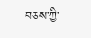བཅས་ཀྱི་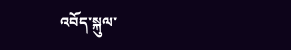འབོད་སྐུལ་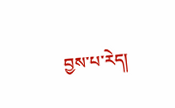བྱས་པ་རེད།